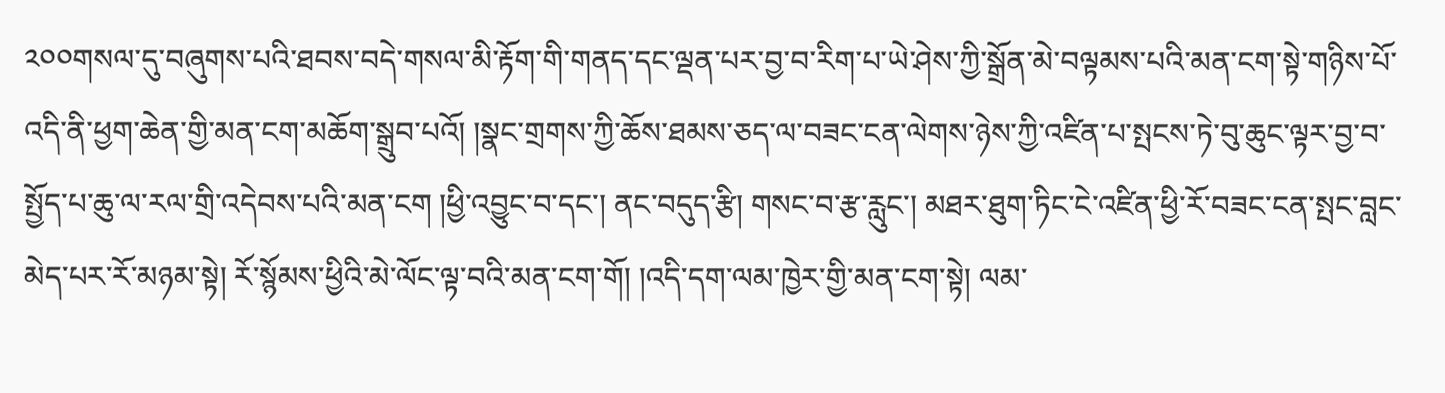༢༠༠གསལ་དུ་བཞུགས་པའི་ཐབས་བདེ་གསལ་མི་རྟོག་གི་གནད་དང་ལྡན་པར་བྱ་བ་རིག་པ་ཡེ་ཤེས་ཀྱི་སྒྲོན་མེ་བལྟམས་པའི་མན་ངག་སྟེ་གཉིས་པོ་འདི་ནི་ཕྱག་ཆེན་གྱི་མན་ངག་མཆོག་སྒྲུབ་པའོ། །སྣང་གྲགས་ཀྱི་ཆོས་ཐམས་ཅད་ལ་བཟང་ངན་ལེགས་ཉེས་ཀྱི་འཛིན་པ་སྤངས་ཏེ་བུ་ཆུང་ལྟར་བྱ་བ་སྤྱོད་པ་ཆུ་ལ་རལ་གྲི་འདེབས་པའི་མན་ངག །ཕྱི་འབྱུང་བ་དང་། ནང་བདུད་རྩི། གསང་བ་རྩ་རླུང་། མཐར་ཐུག་ཏིང་ངེ་འཛིན་ཕྱི་རོ་བཟང་ངན་སྤང་བླང་མེད་པར་རོ་མཉམ་སྟེ། རོ་སྙོམས་ཕྱིའི་མེ་ལོང་ལྟ་བའི་མན་ངག་གོ། །འདི་དག་ལམ་ཁྱེར་གྱི་མན་ངག་སྟེ། ལམ་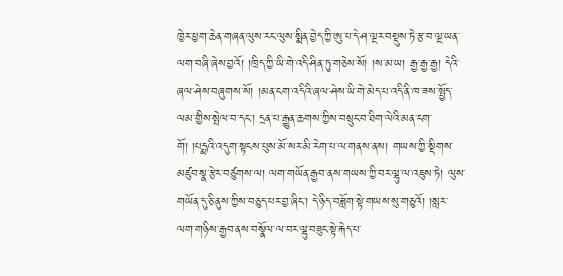ཁྱེར་ཕྱག་ཆེན་གཞན་ལུས་རང་ལུས་སྨིན་བྱེད་ཀྱི་ཨུ་པ་དེ་ཤ་ལྔར་བསྡུས་ཏེ་རྩ་བ་ལྔ་ཡན་ལག་བཞི་ཞེས་བྱའོ། །ཁྲིད་ཀྱི་ཡི་གེ་འདི་ཤིན་ཏུ་གཅེས་སོ། །ས་མ་ཡ། རྒྱ་རྒྱ་རྒྱ། དེའི་ཞལ་ཤེས་བཞུགས་སོ། །མན་ངག་འདིའི་ཞལ་ཤེས་ཡི་གེ་མེད་པ་འདི་ནི་ཁ་ཟས་སྤྱོད་ལམ་གྱིས་སྤེལ་བ་དང་། དྲན་པ་རྒྱུན་ཆགས་ཀྱིས་བསྲུང་བ་ཐིག་ལེའི་མན་ངག་གོ། །པདྨའི་འདུག་སྟངས་པུས་མོ་སར་མི་རེག་པ་ལ་གནས་ནས། གཡས་ཀྱི་སྡིགས་མཛུབ་སྣ་རྩེར་བཙུགས་ལ། ལག་གཡོན་རྒྱབ་ནས་གཡས་ཀྱི་བར་ལྷུ་ལ་འཇུས་ཏེ། ལུས་གཡོན་དུ་ཅི་ནུས་ཀྱིས་བཅུད་པར་བྱ་ཞིང་། དེ་ཉིད་བཟློག་སྟེ་གཡས་སུ་གཅུའོ། །སླར་ལག་གཉིས་རྒྱབ་ནས་བསྣོལ་ལ་བར་ལྷུ་བཟུང་སྟེ་རྐེད་པ་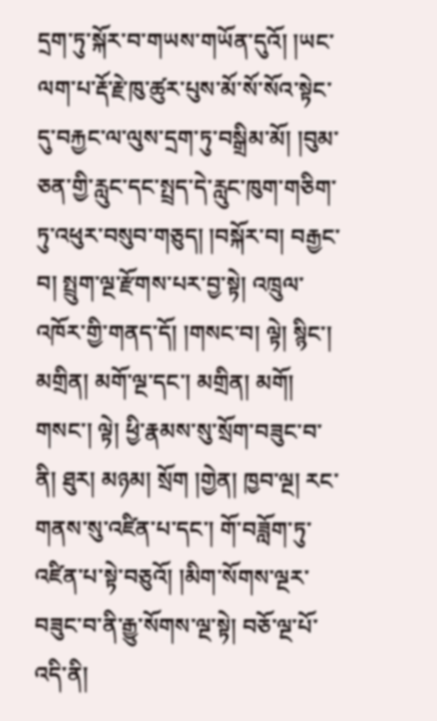དྲག་ཏུ་སྐོར་བ་གཡས་གཡོན་དུའོ། །ཡང་ལག་པ་རྡོ་རྗེ་ཁུ་ཚུར་པུས་མོ་སོ་སོའ་སྟེང་དུ་བརྐྱང་ལ་ལུས་དྲག་ཏུ་བསྒྲིམ་མོ། །བུམ་ཅན་གྱི་རླུང་དང་སྤྲད་དེ་རླུང་ཁུག་གཅིག་ཏུ་འཕུར་བསུབ་གཅུད། །བསྐོར་བ། བརྒྱང་བ། སྤྲུག་ལྔ་རྫོགས་པར་བྱ་སྟེ། འཁྲུལ་འཁོར་གྱི་གནད་དོ། །གསང་བ། ལྟེ། སྙིང་། མགྲིན། མགོ་ལྔ་དང་། མགྲིན། མགོ། གསང་། ལྟེ། ཕྱི་རྣམས་སུ་སྲོག་བཟུང་བ་ནི། ཐུར། མཉམ། སྲོག །གྱེན། ཁྱབ་ལྔ། རང་གནས་སུ་འཛིན་པ་དང་། གོ་བཟློག་ཏུ་འཛིན་པ་སྟེ་བཅུའོ། །མིག་སོགས་ལྔར་བཟུང་བ་ནི་རྒྱུ་སོགས་ལྔ་སྟེ། བཅོ་ལྔ་པོ་འདི་ནི།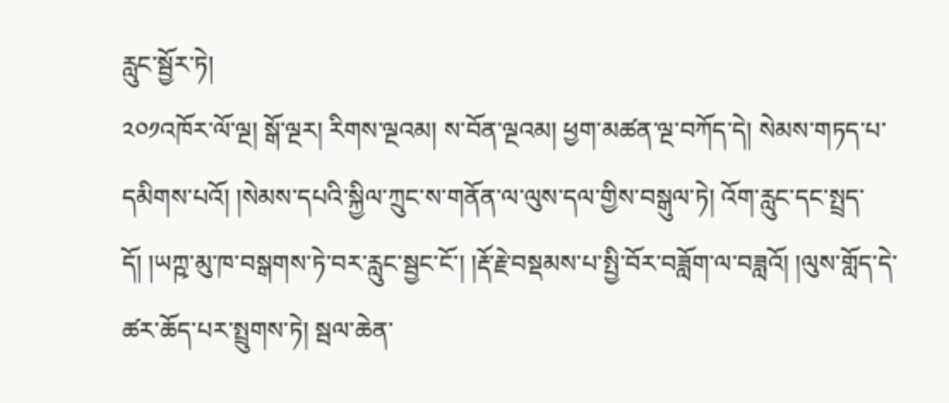རླུང་སྦྱོར་ཏེ།
༢༠༡འཁོར་ལོ་ལྔ། སྒོ་ལྔར། རིགས་ལྔའམ། ས་བོན་ལྔའམ། ཕྱག་མཚན་ལྔ་བཀོད་དེ། སེམས་གཏད་པ་དམིགས་པའོ། །སེམས་དཔའི་སྐྱིལ་ཀྲུང་ས་གནོན་ལ་ལུས་དལ་གྱིས་བསྒུལ་ཏེ། འོག་རླུང་དང་སྤྲད་དོ། །ཡཀྵ་མུ་ཁ་བསྒགས་ཏེ་བར་རླུང་སྦྱང་ངོ་། །རྡོ་རྗེ་བསྡམས་པ་སྤྱི་བོར་བཟློག་ལ་བཟླའོ། །ལུས་གློད་དེ་ཚར་ཆོད་པར་སྤྲུགས་ཏེ། སྦལ་ཆེན་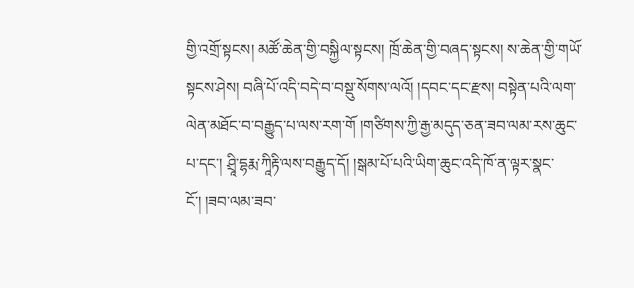གྱི་འགྲོ་སྟངས། མཚོ་ཆེན་གྱི་བསྐྱིལ་སྟངས། ཁྲོ་ཆེན་གྱི་བཞད་སྟངས། ས་ཆེན་གྱི་གཡོ་སྟངས་ཤེས། བཞི་པོ་འདི་བདེ་བ་བསྡུ་སོགས་ལའོ། །དབང་དང་རྫས། བསྟེན་པའི་ལག་ལེན་མཐོང་བ་བརྒྱུད་པ་ལས་རག་གོ །གཙིགས་ཀྱི་རྒྱ་མདུད་ཅན་ཟབ་ལམ་རས་ཆུང་པ་དང་། ཤྲཱི་དྷརྨ་ཀཱིརྟི་ལས་བརྒྱུད་དོ། །སྒམ་པོ་པའི་ཡིག་ཆུང་འདི་ཁོ་ན་ལྟར་སྣང་ངོ་། །ཟབ་ལམ་ཟབ་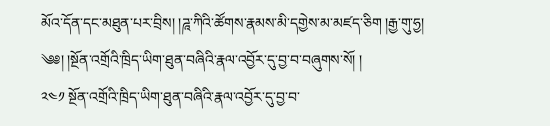མོའ་དོན་དང་མཐུན་པར་བྲིས། །ཌཱ་ཀིའི་ཚོགས་རྣམས་མི་དགྱེས་མ་མཛད་ཅིག །རྒྱ་གུ་ཧྱ།
༄༅། །སྔོན་འགྲོའི་ཁྲིད་ཡིག་ཐུན་བཞིའི་རྣལ་འབྱོར་དུ་བྱ་བ་བཞུགས་སོ། །
༢༤༡ སྔོན་འགྲོའི་ཁྲིད་ཡིག་ཐུན་བཞིའི་རྣལ་འབྱོར་དུ་བྱ་བ་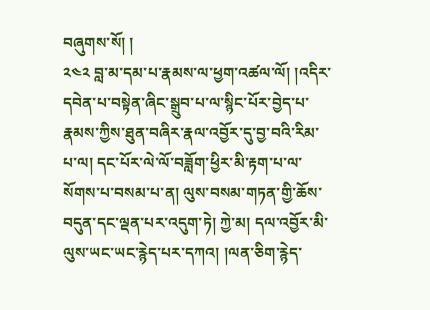བཞུགས་སོ། །
༢༤༢ བླ་མ་དམ་པ་རྣམས་ལ་ཕྱག་འཚལ་ལོ། །འདིར་དབེན་པ་བསྟེན་ཞིང་སྒྲུབ་པ་ལ་སྙིང་པོར་བྱེད་པ་རྣམས་ཀྱིས་ཐུན་བཞིར་རྣལ་འབྱོར་དུ་བྱ་བའི་རིམ་པ་ལ། དང་པོར་ལེ་ལོ་བཟློག་ཕྱིར་མི་རྟག་པ་ལ་སོགས་པ་བསམ་པ་ན། ལུས་བསམ་གཏན་གྱི་ཆོས་བདུན་དང་ལྡན་པར་འདུག་ཏེ། ཀྱེ་མ། དལ་འབྱོར་མི་ལུས་ཡང་ཡང་རྙེད་པར་དཀའ། །ལན་ཅིག་རྙེད་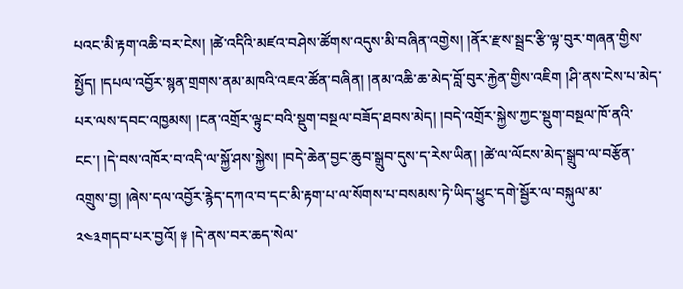པའང་མི་རྟག་འཆི་བར་ངེས། །ཚེ་འདིའི་མཛའ་བཤེས་ཚོགས་འདུས་མི་བཞིན་འགྱེས། །ནོར་རྫས་སྦྲང་རྩི་ལྟ་བུར་གཞན་གྱིས་སྤྱོད། །དཔལ་འབྱོར་སྙན་གྲགས་ནམ་མཁའི་འཇའ་ཚོན་བཞིན། །ནམ་འཆི་ཆ་མེད་བློ་བུར་རྐྱེན་གྱིས་འཇིག །ཤི་ནས་ངེས་པ་མེད་པར་ལས་དབང་འཁྱམས། །ངན་འགྲོར་ལྟུང་བའི་སྡུག་བསྔལ་བཟོད་ཐབས་མེད། །བདེ་འགྲོར་སྐྱེས་ཀྱང་སྡུག་བསྔལ་ཁོ་ནའི་ངང་། །དེ་བས་འཁོར་བ་འདི་ལ་སྐྱོ་ཤས་སྐྱེས། །བདེ་ཆེན་བྱང་ཆུབ་སྒྲུབ་དུས་ད་རེས་ཡིན། །ཚེ་ལ་ལོངས་མེད་སྒྲུབ་ལ་བརྩོན་འགྲུས་བྱ། །ཞེས་དལ་འབྱོར་རྙེད་དཀའ་བ་དང་མི་རྟག་པ་ལ་སོགས་པ་བསམས་ཏེ་ཡིད་ཕྱུང་དགེ་སྦྱོར་ལ་བསྐུལ་མ་
༢༤༣གདབ་པར་བྱའོ། ༈ །དེ་ནས་བར་ཆད་སེལ་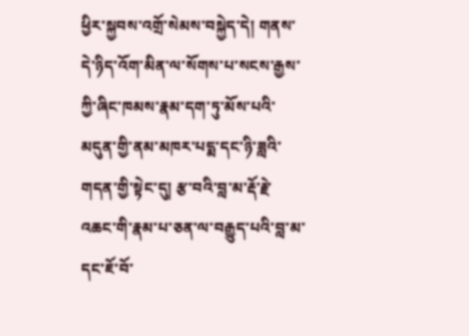ཕྱིར་སྐྱབས་འགྲོ་སེམས་བསྐྱེད་དེ། གནས་དེ་ཉིད་འོག་མིན་ལ་སོགས་པ་སངས་རྒྱས་ཀྱི་ཞིང་ཁམས་རྣམ་དག་ཏུ་མོས་པའི་མདུན་གྱི་ནམ་མཁར་པདྨ་དང་ཉི་ཟླའི་གདན་གྱི་སྟེང་དུ། རྩ་བའི་བླ་མ་རྡོ་རྗེ་འཆང་གི་རྣམ་པ་ཅན་ལ་བརྒྱུད་པའི་བླ་མ་དང་ཇོ་བོ་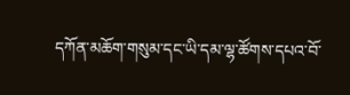དཀོན་མཆོག་གསུམ་དང་ཡི་དམ་ལྷ་ཚོགས་དཔའ་བོ་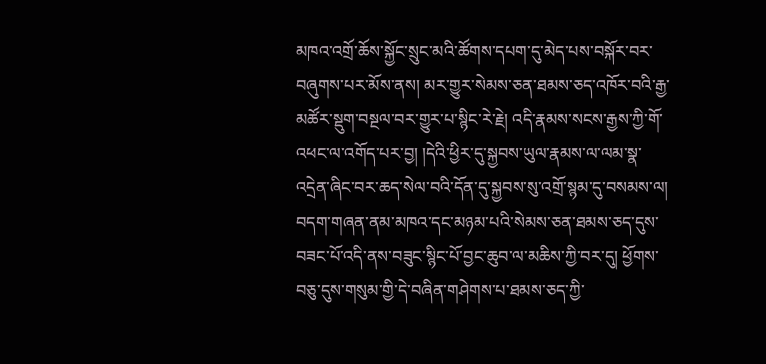མཁའ་འགྲོ་ཆོས་སྐྱོང་སྲུང་མའི་ཚོགས་དཔག་དུ་མེད་པས་བསྐོར་བར་བཞུགས་པར་མོས་ནས། མར་གྱུར་སེམས་ཅན་ཐམས་ཅད་འཁོར་བའི་རྒྱ་མཚོར་སྡུག་བསྔལ་བར་གྱུར་པ་སྙིང་རེ་རྗེ། འདི་རྣམས་སངས་རྒྱས་ཀྱི་གོ་འཕང་ལ་འགོད་པར་བྱ། །དེའི་ཕྱིར་དུ་སྐྱབས་ཡུལ་རྣམས་ལ་ལམ་སྣ་འདྲེན་ཞིང་བར་ཆད་སེལ་བའི་དོན་དུ་སྐྱབས་སུ་འགྲོ་སྙམ་དུ་བསམས་ལ། བདག་གཞན་ནམ་མཁའ་དང་མཉམ་པའི་སེམས་ཅན་ཐམས་ཅད་དུས་བཟང་པོ་འདི་ནས་བཟུང་སྙིང་པོ་བྱང་ཆུབ་ལ་མཆིས་ཀྱི་བར་དུ། ཕྱོགས་བཅུ་དུས་གསུམ་གྱི་དེ་བཞིན་གཤེགས་པ་ཐམས་ཅད་ཀྱི་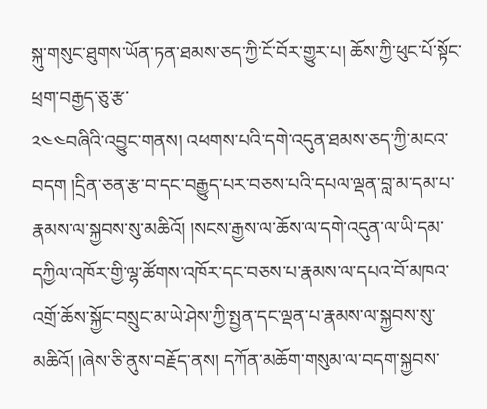སྐུ་གསུང་ཐུགས་ཡོན་ཏན་ཐམས་ཅད་ཀྱི་ངོ་བོར་གྱུར་པ། ཆོས་ཀྱི་ཕུང་པོ་སྟོང་ཕྲག་བརྒྱད་ཅུ་རྩ་
༢༤༤བཞིའི་འབྱུང་གནས། འཕགས་པའི་དགེ་འདུན་ཐམས་ཅད་ཀྱི་མངའ་བདག །དྲིན་ཅན་རྩ་བ་དང་བརྒྱུད་པར་བཅས་པའི་དཔལ་ལྡན་བླ་མ་དམ་པ་རྣམས་ལ་སྐྱབས་སུ་མཆིའོ། །སངས་རྒྱས་ལ་ཆོས་ལ་དགེ་འདུན་ལ་ཡི་དམ་དཀྱིལ་འཁོར་གྱི་ལྷ་ཚོགས་འཁོར་དང་བཅས་པ་རྣམས་ལ་དཔའ་བོ་མཁའ་འགྲོ་ཆོས་སྐྱོང་བསྲུང་མ་ཡེ་ཤེས་ཀྱི་སྤྱན་དང་ལྡན་པ་རྣམས་ལ་སྐྱབས་སུ་མཆིའོ། །ཞེས་ཅི་ནུས་བརྗོད་ནས། དཀོན་མཆོག་གསུམ་ལ་བདག་སྐྱབས་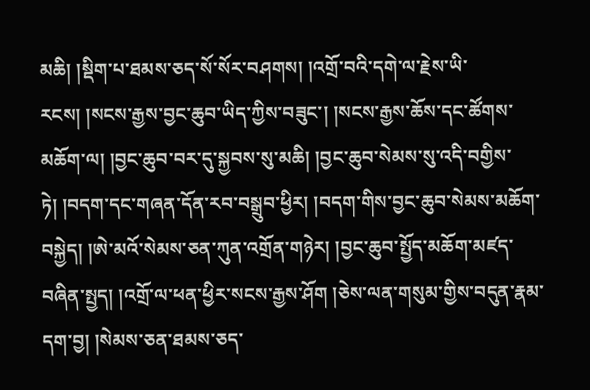མཆི། །སྡིག་པ་ཐམས་ཅད་སོ་སོར་བཤགས། །འགྲོ་བའི་དགེ་ལ་རྗེས་ཡི་རངས། །སངས་རྒྱས་བྱང་ཆུབ་ཡིད་ཀྱིས་བཟུང་། །སངས་རྒྱས་ཆོས་དང་ཚོགས་མཆོག་ལ། །བྱང་ཆུབ་བར་དུ་སྐྱབས་སུ་མཆི། །བྱང་ཆུབ་སེམས་སུ་འདི་བགྱིས་ཏེ། །བདག་དང་གཞན་དོན་རབ་བསྒྲུབ་ཕྱིར། །བདག་གིས་བྱང་ཆུབ་སེམས་མཆོག་བསྐྱེད། །ཨེ་མའོ་སེམས་ཅན་ཀུན་འགྲོན་གཉེར། །བྱང་ཆུབ་སྤྱོད་མཆོག་མཛད་བཞིན་སྤྱད། །འགྲོ་ལ་ཕན་ཕྱིར་སངས་རྒྱས་ཤོག །ཅེས་ལན་གསུམ་གྱིས་བདུན་རྣམ་དག་བྱ། །སེམས་ཅན་ཐམས་ཅད་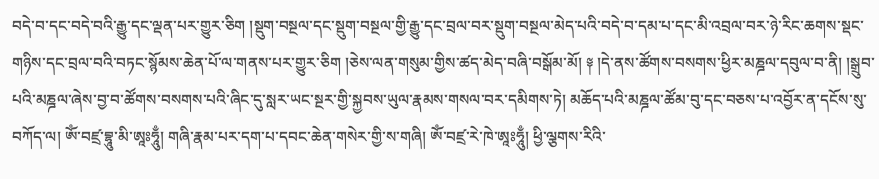བདེ་བ་དང་བདེ་བའི་རྒྱུ་དང་ལྡན་པར་གྱུར་ཅིག །སྡུག་བསྔལ་དང་སྡུག་བསྔལ་གྱི་རྒྱུ་དང་བྲལ་བར་སྡུག་བསྔལ་མེད་པའི་བདེ་བ་དམ་པ་དང་མི་འབྲལ་བར་ཉེ་རིང་ཆགས་སྡང་གཉིས་དང་བྲལ་བའི་བཏང་སྙོམས་ཆེན་པོ་ལ་གནས་པར་གྱུར་ཅིག །ཅེས་ལན་གསུམ་གྱིས་ཚད་མེད་བཞི་བསྒོམ་མོ། ༈ །དེ་ནས་ཚོགས་བསགས་ཕྱིར་མཎྜལ་དབུལ་བ་ནི། །སྒྲུབ་པའི་མཎྜལ་ཞེས་བྱ་བ་ཚོགས་བསགས་པའི་ཞིང་དུ་སླར་ཡང་སྔར་གྱི་སྐྱབས་ཡུལ་རྣམས་གསལ་བར་དམིགས་ཏེ། མཆོད་པའི་མཎྜལ་ཚོམ་བུ་དང་བཅས་པ་འབྱོར་ན་དངོས་སུ་བཀོད་ལ། ༀ་བཛྲ་བྷཱུ་མི་ཨཱཿཧཱུྃ། གཞི་རྣམ་པར་དག་པ་དབང་ཆེན་གསེར་གྱི་ས་གཞི། ༀ་བཛྲ་རེ་ཁེ་ཨཱཿཧཱུྃ། ཕྱི་ལྕགས་རིའི་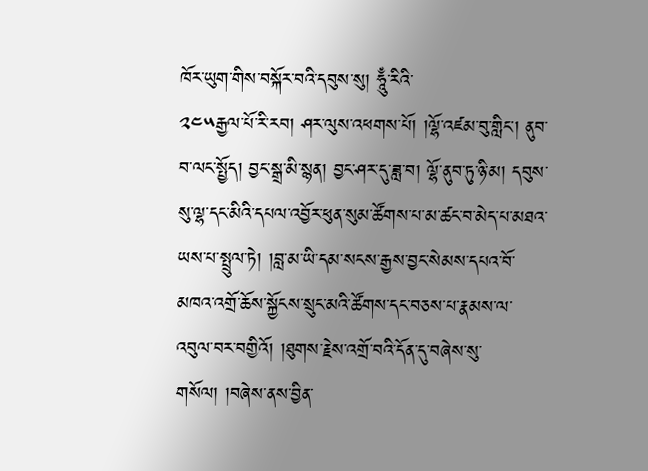ཁོར་ཡུག་གིས་བསྐོར་བའི་དབུས་སུ། ཧཱུྃ་རིའི་
༢༤༥རྒྱལ་པོ་རི་རབ། ཤར་ལུས་འཕགས་པོ། །ལྷོ་འཛམ་བུ་གླིང་། ནུབ་བ་ལང་སྤྱོད། བྱང་སྒྲ་མི་སྙན། བྱང་ཤར་དུ་ཟླ་བ། ལྷོ་ནུབ་ཏུ་ཉི་མ། དབུས་སུ་ལྷ་དང་མིའི་དཔལ་འབྱོར་ཕུན་སུམ་ཚོགས་པ་མ་ཚང་བ་མེད་པ་མཐའ་ཡས་པ་སྤྲུལ་ཏེ། །བླ་མ་ཡི་དམ་སངས་རྒྱས་བྱང་སེམས་དཔའ་བོ་མཁའ་འགྲོ་ཆོས་སྐྱོངས་སྲུང་མའི་ཚོགས་དང་བཅས་པ་རྣམས་ལ་འབུལ་བར་བགྱིའོ། །ཐུགས་རྗེས་འགྲོ་བའི་དོན་དུ་བཞེས་སུ་གསོལ། །བཞེས་ནས་བྱིན་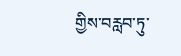གྱིས་བརླབ་ཏུ་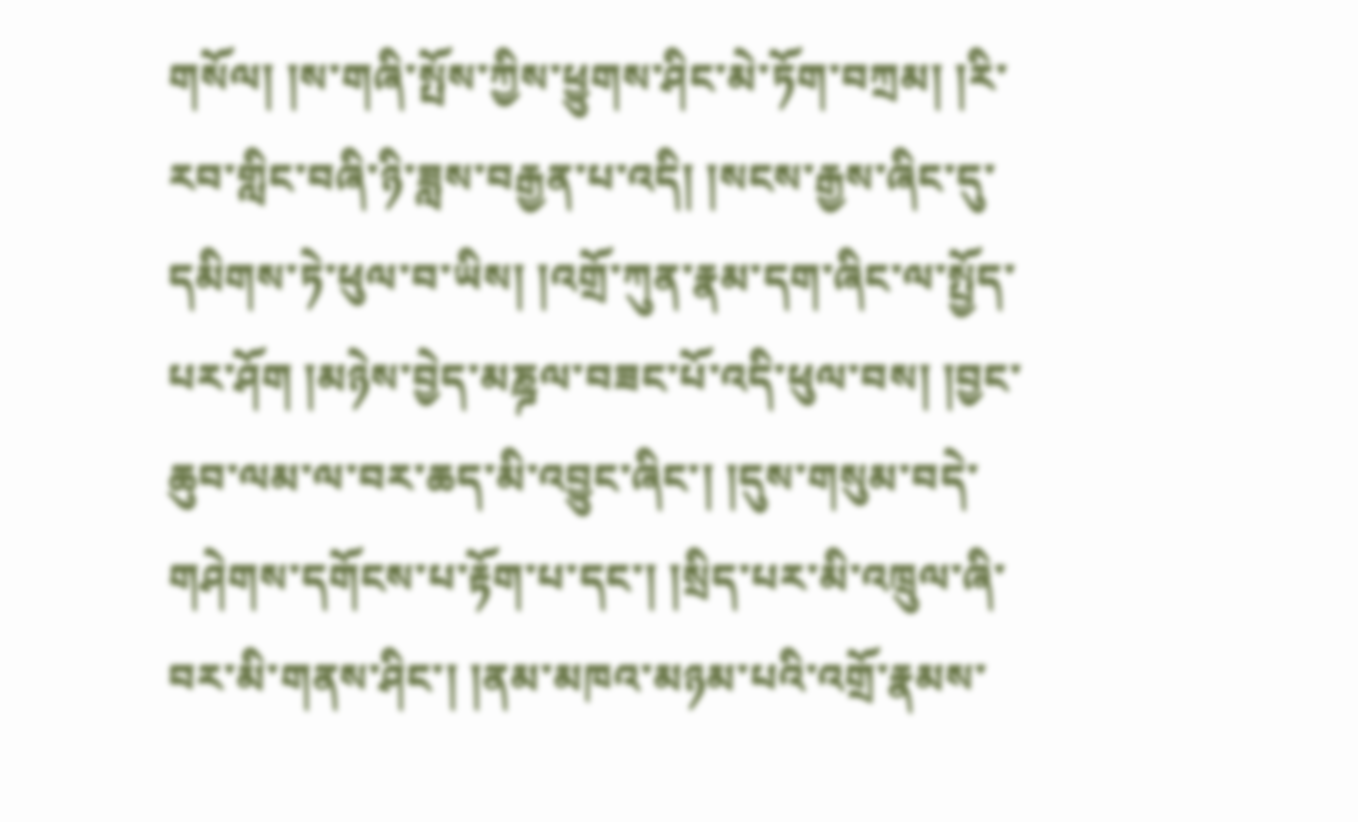གསོལ། །ས་གཞི་སྤོས་ཀྱིས་ཕྱུགས་ཤིང་མེ་ཏོག་བཀྲམ། །རི་རབ་གླིང་བཞི་ཉི་ཟླས་བརྒྱན་པ་འདི། །སངས་རྒྱས་ཞིང་དུ་དམིགས་ཏེ་ཕུལ་བ་ཡིས། །འགྲོ་ཀུན་རྣམ་དག་ཞིང་ལ་སྤྱོད་པར་ཤོག །མཉེས་བྱེད་མཎྜལ་བཟང་པོ་འདི་ཕུལ་བས། །བྱང་ཆུབ་ལམ་ལ་བར་ཆད་མི་འབྱུང་ཞིང་། །དུས་གསུམ་བདེ་གཤེགས་དགོངས་པ་རྟོག་པ་དང་། །སྲིད་པར་མི་འཁྲུལ་ཞི་བར་མི་གནས་ཤིང་། །ནམ་མཁའ་མཉམ་པའི་འགྲོ་རྣམས་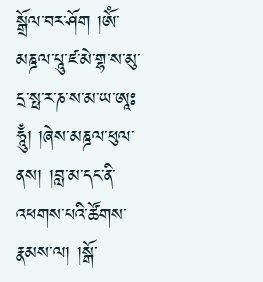སྒྲོལ་བར་ཤོག །ༀ་མཎྜལ་པཱུ་ཛ་མེ་གྷ་ས་མུ་དྲ་སྥ་ར་ཎ་ས་མ་ཡ་ཨཱཿཧཱུྃ། །ཞེས་མཎྜལ་ཕུལ་ནས། །བླ་མ་དང་ནི་འཕགས་པའི་ཚོགས་རྣམས་ལ། །སྒོ་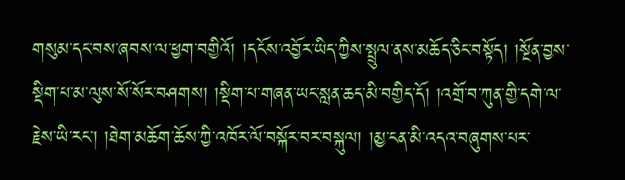གསུམ་དང་བས་ཞབས་ལ་ཕྱག་བགྱིའོ། །དངོས་འབྱོར་ཡིད་ཀྱིས་སྤྲུལ་ནས་མཆོད་ཅིང་བསྟོད། །སྔོན་བྱས་སྡིག་པ་མ་ལུས་སོ་སོར་བཤགས། །སྡིག་པ་གཞན་ཡང་སླན་ཆད་མི་བགྱིད་དོ། །འགྲོ་བ་ཀུན་གྱི་དགེ་ལ་རྗེས་ཡི་རང་། །ཐེག་མཆོག་ཆོས་ཀྱི་འཁོར་ལོ་བསྐོར་བར་བསྐུལ། །མྱ་ངན་མི་འདའ་བཞུགས་པར་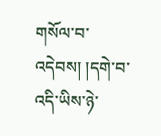གསོལ་བ་འདེབས། །དགེ་བ་འདི་ཡིས་ཉེ་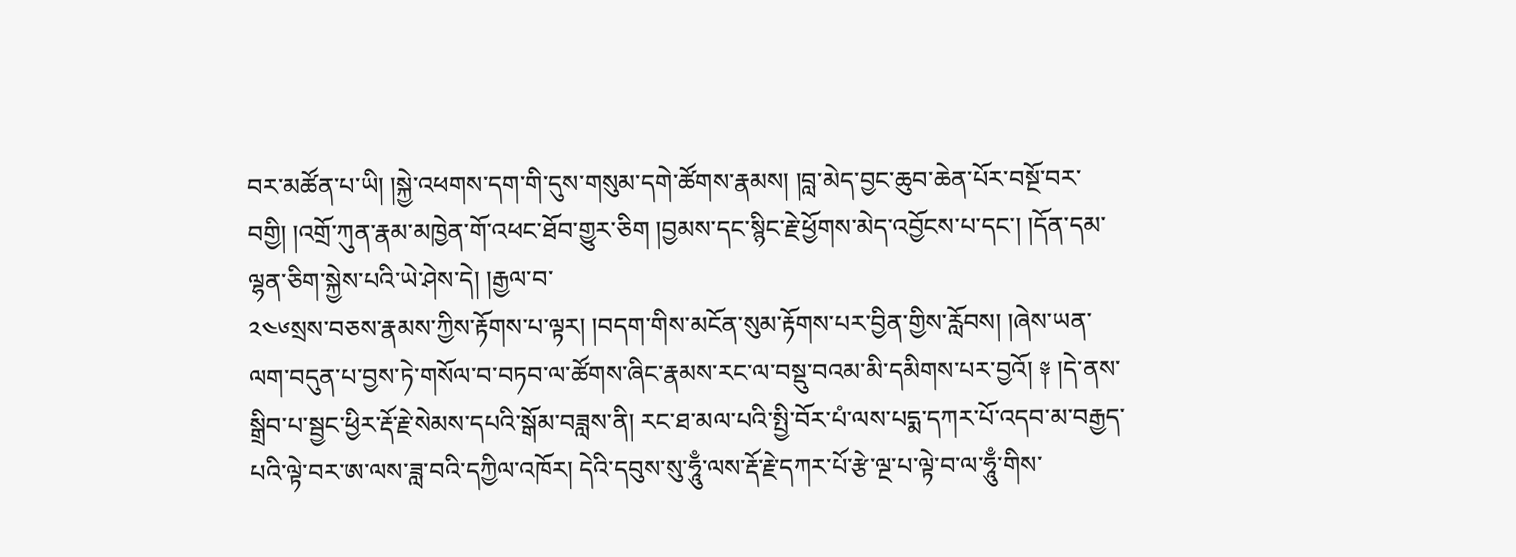བར་མཚོན་པ་ཡི། །སྐྱེ་འཕགས་དག་གི་དུས་གསུམ་དགེ་ཚོགས་རྣམས། །བླ་མེད་བྱང་ཆུབ་ཆེན་པོར་བསྔོ་བར་བགྱི། །འགྲོ་ཀུན་རྣམ་མཁྱེན་གོ་འཕང་ཐོབ་གྱུར་ཅིག །བྱམས་དང་སྙིང་རྗེ་ཕྱོགས་མེད་འབྱོངས་པ་དང་། །དོན་དམ་ལྷན་ཅིག་སྐྱེས་པའི་ཡེ་ཤེས་དེ། །རྒྱལ་བ་
༢༤༦སྲས་བཅས་རྣམས་ཀྱིས་རྟོགས་པ་ལྟར། །བདག་གིས་མངོན་སུམ་རྟོགས་པར་བྱིན་གྱིས་རློབས། །ཞེས་ཡན་ལག་བདུན་པ་བྱས་ཏེ་གསོལ་བ་བཏབ་ལ་ཚོགས་ཞིང་རྣམས་རང་ལ་བསྡུ་བའམ་མི་དམིགས་པར་བྱའོ། ༈ །དེ་ནས་སྒྲིབ་པ་སྦྱང་ཕྱིར་རྡོ་རྗེ་སེམས་དཔའི་སྒོམ་བཟླས་ནི། རང་ཐ་མལ་པའི་སྤྱི་བོར་པཾ་ལས་པདྨ་དཀར་པོ་འདབ་མ་བརྒྱད་པའི་ལྟེ་བར་ཨ་ལས་ཟླ་བའི་དཀྱིལ་འཁོར། དེའི་དབུས་སུ་ཧཱུྃ་ལས་རྡོ་རྗེ་དཀར་པོ་རྩེ་ལྔ་པ་ལྟེ་བ་ལ་ཧཱུྃ་གིས་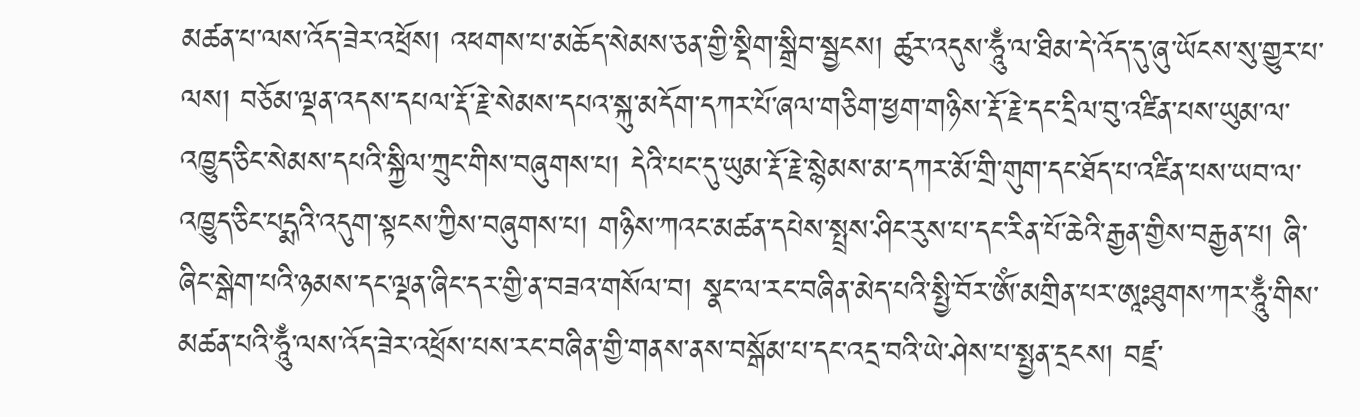མཚན་པ་ལས་འོད་ཟེར་འཕྲོས། འཕགས་པ་མཆོད་སེམས་ཅན་གྱི་སྡིག་སྒྲིབ་སྦྱངས། ཚུར་འདུས་ཧཱུྃ་ལ་ཐིམ་དེ་འོད་དུ་ཞུ་ཡོངས་སུ་གྱུར་པ་ལས། བཅོམ་ལྡན་འདས་དཔལ་རྡོ་རྗེ་སེམས་དཔའ་སྐུ་མདོག་དཀར་པོ་ཞལ་གཅིག་ཕྱག་གཉིས་རྡོ་རྗེ་དང་དྲིལ་བུ་འཛིན་པས་ཡུམ་ལ་འཁྱུད་ཅིང་སེམས་དཔའི་སྐྱིལ་ཀྲུང་གིས་བཞུགས་པ། དེའི་པང་དུ་ཡུམ་རྡོ་རྗེ་སྙེམས་མ་དཀར་མོ་གྲི་གུག་དང་ཐོད་པ་འཛིན་པས་ཡབ་ལ་འཁྱུད་ཅིང་པདྨའི་འདུག་སྟངས་ཀྱིས་བཞུགས་པ། གཉིས་ཀའང་མཚན་དཔེས་སྤྲས་ཤིང་རུས་པ་དང་རིན་པོ་ཆེའི་རྒྱན་གྱིས་བརྒྱན་པ། ཞི་ཞིང་སྒེག་པའི་ཉམས་དང་ལྡན་ཞིང་དར་གྱི་ན་བཟའ་གསོལ་བ། སྣང་ལ་རང་བཞིན་མེད་པའི་སྤྱི་བོར་ༀ་མགྲིན་པར་ཨཱཿཐུགས་ཀར་ཧཱུྃ་གིས་མཚན་པའི་ཧཱུྃ་ལས་འོད་ཟེར་འཕྲོས་པས་རང་བཞིན་གྱི་གནས་ནས་བསྒོམ་པ་དང་འདྲ་བའི་ཡེ་ཤེས་པ་སྤྱན་དྲངས། བཛྲ་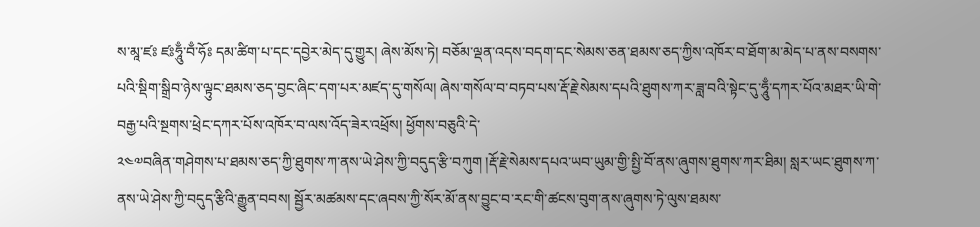ས་མཱ་ཛཿ ཛཿཧཱུྃ་བྃ་ཧོཿ དམ་ཚིག་པ་དང་དབྱེར་མེད་དུ་གྱུར། ཞེས་མོས་ཏེ། བཅོམ་ལྡན་འདས་བདག་དང་སེམས་ཅན་ཐམས་ཅད་ཀྱིས་འཁོར་བ་ཐོག་མ་མེད་པ་ནས་བསགས་པའི་སྡིག་སྒྲིབ་ཉེས་ལྟུང་ཐམས་ཅད་བྱང་ཞིང་དག་པར་མཛད་དུ་གསོལ། ཞེས་གསོལ་བ་བཏབ་པས་རྡོ་རྗེ་སེམས་དཔའི་ཐུགས་ཀར་ཟླ་བའི་སྟེང་དུ་ཧཱུྃ་དཀར་པོའ་མཐར་ཡི་གེ་བརྒྱ་པའི་སྔགས་ཕྲེང་དཀར་པོས་འཁོར་བ་ལས་འོད་ཟེར་འཕྲོས། ཕྱོགས་བཅུའི་དེ་
༢༤༧བཞིན་གཤེགས་པ་ཐམས་ཅད་ཀྱི་ཐུགས་ཀ་ནས་ཡེ་ཤེས་ཀྱི་བདུད་རྩི་བཀུག །རྡོ་རྗེ་སེམས་དཔའ་ཡབ་ཡུམ་གྱི་སྤྱི་བོ་ནས་ཞུགས་ཐུགས་ཀར་ཐིམ། སླར་ཡང་ཐུགས་ཀ་ནས་ཡེ་ཤེས་ཀྱི་བདུད་རྩིའི་རྒྱུན་བབས། སྦྱོར་མཚམས་དང་ཞབས་ཀྱི་སོར་མོ་ནས་བྱུང་བ་རང་གི་ཚངས་བུག་ནས་ཞུགས་ཏེ་ལུས་ཐམས་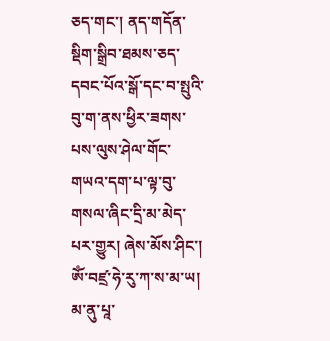ཅད་གང་། ནད་གདོན་སྡིག་སྒྲིབ་ཐམས་ཅད་དབང་པོའ་སྒོ་དང་བ་སྤུའི་བུ་ག་ནས་ཕྱིར་ཟགས་པས་ལུས་ཤེལ་གོང་གཡའ་དག་པ་ལྟ་བུ་གསལ་ཞིང་དྲི་མ་མེད་པར་གྱུར། ཞེས་མོས་ཤིང་། ༀ་བཛྲ་ཧེ་རུ་ཀ་ས་མ་ཡ། མ་ནུ་པཱ་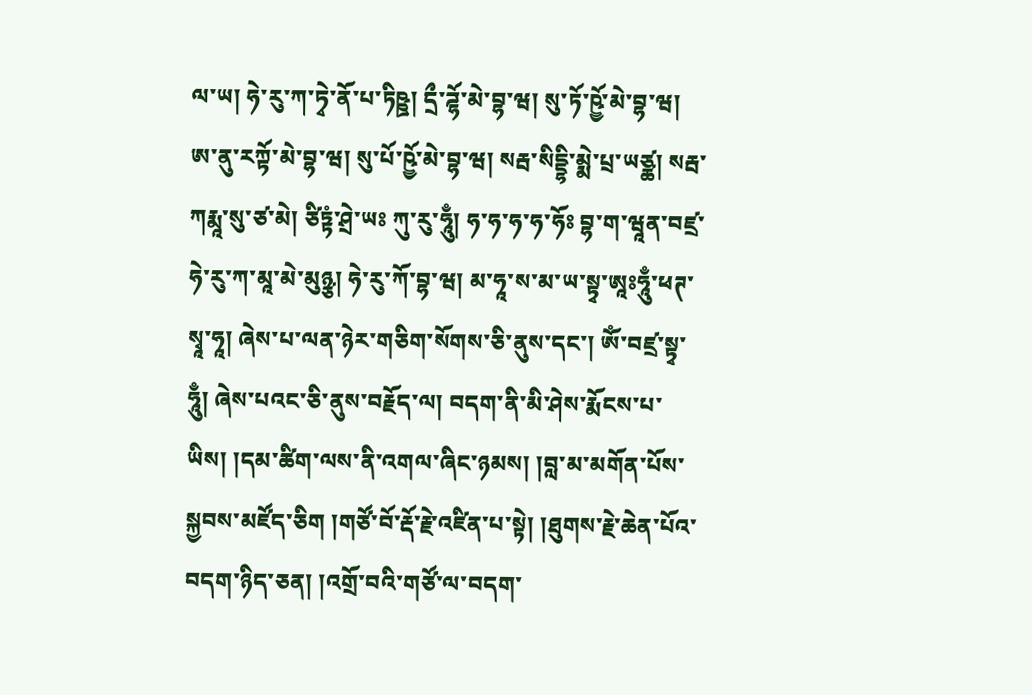ལ་ཡ། ཧེ་རུ་ཀ་ཏྭེ་ནོ་པ་ཏིཥྛ། དྲྀ་ཌྷོ་མེ་བྷ་ཝ། སུ་ཏོ་ཥྱོ་མེ་བྷ་ཝ། ཨ་ནུ་རཀྟོ་མེ་བྷ་ཝ། སུ་པོ་ཥྱོ་མེ་བྷ་ཝ། སརྦ་སིདྡྷི་མྨེ་པྲ་ཡཙྪ། སརྦ་ཀརྨཱ་སུ་ཙ་མེ། ཙིཏྟཾ་ཤྲེ་ཡཿ ཀུ་རུ་ཧཱུྃ། ཧ་ཧ་ཧ་ཧ་ཧོཿ བྷ་ག་ཝཱན་བཛྲ་ཧེ་རུ་ཀ་མཱ་མེ་མུཉྩ། ཧེ་རུ་ཀོ་བྷ་ཝ། མ་ཧཱ་ས་མ་ཡ་སྟྭ་ཨཱཿཧཱུྃ་ཕཊ་སྭཱ་ཧཱ། ཞེས་པ་ལན་ཉེར་གཅིག་སོགས་ཅི་ནུས་དང་། ༀ་བཛྲ་སྟྭ་ཧཱུྃ། ཞེས་པའང་ཅི་ནུས་བརྗོད་ལ། བདག་ནི་མི་ཤེས་རྨོངས་པ་ཡིས། །དམ་ཚིག་ལས་ནི་འགལ་ཞིང་ཉམས། །བླ་མ་མགོན་པོས་སྐྱབས་མཛོད་ཅིག །གཙོ་བོ་རྡོ་རྗེ་འཛིན་པ་སྟེ། །ཐུགས་རྗེ་ཆེན་པོའ་བདག་ཉིད་ཅན། །འགྲོ་བའི་གཙོ་ལ་བདག་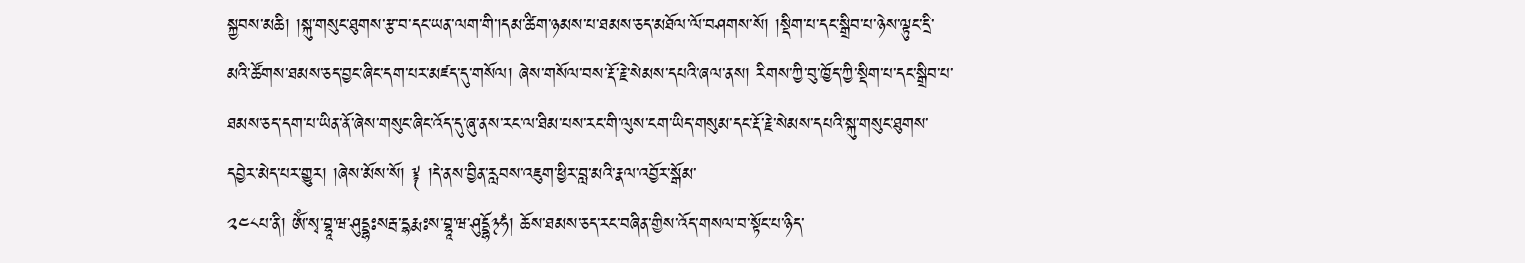སྐྱབས་མཆི། །སྐུ་གསུང་ཐུགས་རྩ་བ་དང་ཡན་ལག་གི་།དམ་ཚིག་ཉམས་པ་ཐམས་ཅད་མཐོལ་ལོ་བཤགས་སོ། །སྡིག་པ་དང་སྒྲིབ་པ་ཉེས་ལྟུང་དྲི་མའི་ཚོགས་ཐམས་ཅད་བྱང་ཞིང་དག་པར་མཛད་དུ་གསོལ། ཞེས་གསོལ་བས་རྡོ་རྗེ་སེམས་དཔའི་ཞལ་ནས། རིགས་ཀྱི་བུ་ཁྱོད་ཀྱི་སྡིག་པ་དང་སྒྲིབ་པ་ཐམས་ཅད་དག་པ་ཡིན་ནོ་ཞེས་གསུང་ཞིང་འོད་དུ་ཞུ་ནས་རང་ལ་ཐིམ་པས་རང་གི་ལུས་ངག་ཡིད་གསུམ་དང་རྡོ་རྗེ་སེམས་དཔའི་སྐུ་གསུང་ཐུགས་དབྱེར་མེད་པར་གྱུར། །ཞེས་མོས་སོ། ༈ །དེ་ནས་བྱིན་རླབས་འཇུག་ཕྱིར་བླ་མའི་རྣལ་འབྱོར་སྒོམ་
༢༤༨པ་ནི། ༀ་སྭ་བྷཱ་ཝ་ཤུདྡྷཿསརྦ་དྷརྨཿས་བྷཱ་ཝ་ཤུདྡྷོ྅ཧཾ། ཆོས་ཐམས་ཅད་རང་བཞིན་གྱིས་འོད་གསལ་བ་སྟོང་པ་ཉིད་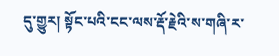དུ་གྱུར། སྟོང་པའི་ངང་ལས་རྡོ་རྗེའི་ས་གཞི་ར་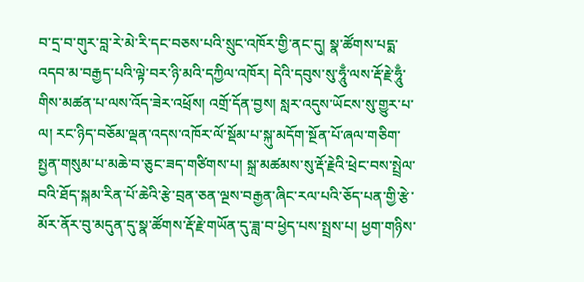བ་དྲ་བ་གུར་བླ་རེ་མེ་རི་དང་བཅས་པའི་སྲུང་འཁོར་གྱི་ནང་དུ། སྣ་ཚོགས་པདྨ་འདབ་མ་བརྒྱད་པའི་ལྟེ་བར་ཉི་མའི་དཀྱིལ་འཁོར། དེའི་དབུས་སུ་ཧཱུྃ་ལས་རྡོ་རྗེ་ཧཱུྃ་གིས་མཚན་པ་ལས་འོད་ཟེར་འཕྲོས། འགྲོ་དོན་བྱས། སླར་འདུས་ཡོངས་སུ་གྱུར་པ་ལ། རང་ཉིད་བཅོམ་ལྡན་འདས་འཁོར་ལོ་སྡོམ་པ་སྐུ་མདོག་སྔོན་པོ་ཞལ་གཅིག་སྤྱན་གསུམ་པ་མཆེ་བ་ཅུང་ཟད་གཙིགས་པ། སྐྲ་མཚམས་སུ་རྡོ་རྗེའི་ཕྲེང་བས་སྤྲེལ་བའི་ཐོད་སྐམ་རིན་པོ་ཆེའི་རྩེ་བྲན་ཅན་ལྔས་བརྒྱན་ཞིང་རལ་པའི་ཅོད་པན་གྱི་རྩེ་མོར་ནོར་བུ་མདུན་དུ་སྣ་ཚོགས་རྡོ་རྗེ་གཡོན་དུ་ཟླ་བ་ཕྱེད་པས་སྤྲས་པ། ཕྱག་གཉིས་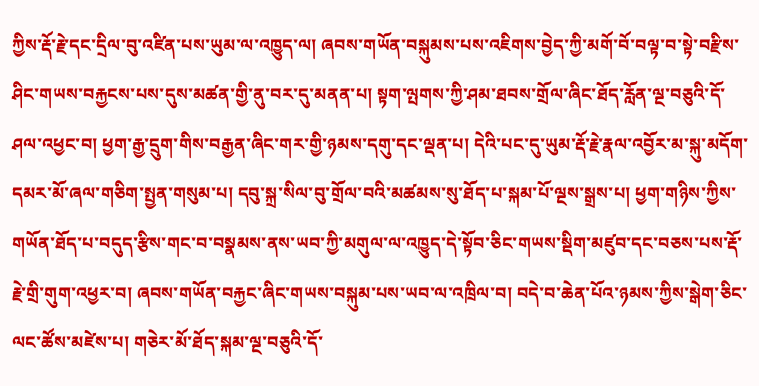ཀྱིས་རྡོ་རྗེ་དང་དྲིལ་བུ་འཛིན་པས་ཡུམ་ལ་འཁྱུད་ལ། ཞབས་གཡོན་བསྐུམས་པས་འཇིགས་བྱེད་ཀྱི་མགོ་བོ་བལྟ་བ་སྟེ་བརྫིས་ཤིང་གཡས་བརྐྱངས་པས་དུས་མཚན་གྱི་ནུ་བར་དུ་མནན་པ། སྟག་ལྤགས་ཀྱི་ཤམ་ཐབས་གྲོལ་ཞིང་ཐོད་རློན་ལྔ་བཅུའི་དོ་ཤལ་འཕྱང་བ། ཕྱག་རྒྱ་དྲུག་གིས་བརྒྱན་ཞིང་གར་གྱི་ཉམས་དགུ་དང་ལྡན་པ། དེའི་པང་དུ་ཡུམ་རྡོ་རྗེ་རྣལ་འབྱོར་མ་སྐུ་མདོག་དམར་མོ་ཞལ་གཅིག་སྤྱན་གསུམ་པ། དབུ་སྐྲ་སིལ་བུ་གྲོལ་བའི་མཚམས་སུ་ཐོད་པ་སྐམ་པོ་ལྔས་སྒྲས་པ། ཕྱག་གཉིས་ཀྱིས་གཡོན་ཐོད་པ་བདུད་རྩིས་གང་བ་བསྣམས་ནས་ཡབ་ཀྱི་མགུལ་ལ་འཁྱུད་དེ་སྟོབ་ཅིང་གཡས་སྡིག་མཛུབ་དང་བཅས་པས་རྡོ་རྗེ་གྲི་གུག་འཕྱར་བ། ཞབས་གཡོན་བརྐྱང་ཞིང་གཡས་བསྐུམ་པས་ཡབ་ལ་འཁྲིལ་བ། བདེ་བ་ཆེན་པོའ་ཉམས་ཀྱིས་སྒེག་ཅིང་ལང་ཚོས་མཛེས་པ། གཅེར་མོ་ཐོད་སྐམ་ལྔ་བཅུའི་དོ་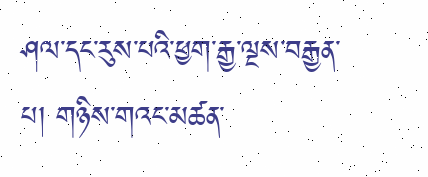ཤལ་དང་རུས་པའི་ཕྱག་རྒྱ་ལྔས་བརྒྱན་པ། གཉིས་གའང་མཚན་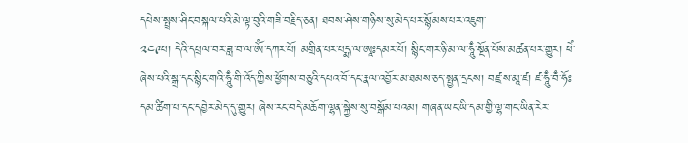དཔེས་སྤྲས་ཤིང་བསྐལ་པའི་མེ་ལྟ་བུའི་གཟི་བརྗིད་ཅན། ཐབས་ཤེས་གཉིས་སུ་མེད་པར་སྙོམས་པར་འཇུག་
༢༤༩པ། དེའི་དཔྲལ་བར་ཟླ་བ་ལ་ༀ་དཀར་པོ། མགྲིན་པར་པདྨ་ལ་ཨཱཿདམར་པོ། སྙིང་གར་ཉི་མ་ལ་ཧཱུྃ་སྔོན་པོས་མཚན་པར་གྱུར། ཕེཾ་ཞེས་པའི་སྒྲ་དང་སྙིང་གའི་ཧཱུྃ་གི་འོད་ཀྱིས་ཕྱོགས་བཅུའི་དཔའ་བོ་དང་རྣལ་འབྱོར་མ་ཐམས་ཅད་སྤྱན་དྲངས། བཛྲ་ས་མཱ་ཛ། ཛ་ཧཱུྃ་བྃ་ཧོཿདམ་ཚིག་པ་དང་དབྱེར་མེད་དུ་གྱུར། ཞེས་རང་བདེ་མཆོག་ལྷན་སྐྱེས་སུ་བསྒོམ་པའམ། གཞན་ཡང་ཡི་དམ་གྱི་ལྷ་གང་ཡིན་རེར་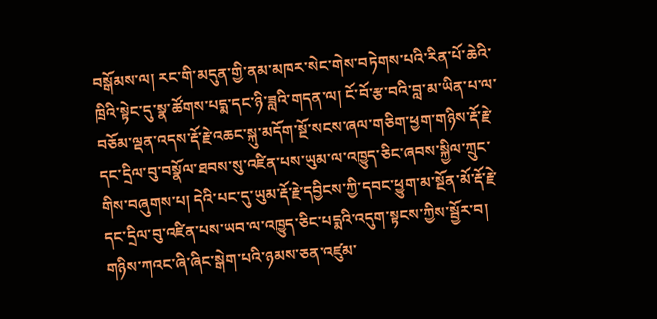བསྒོམས་ལ། རང་གི་མདུན་གྱི་ནམ་མཁར་སེང་གེས་བཏེགས་པའི་རིན་པོ་ཆེའི་ཁྲིའི་སྟེང་དུ་སྣ་ཚོགས་པདྨ་དང་ཉི་ཟླའི་གདན་ལ། ངོ་བོ་རྩ་བའི་བླ་མ་ཡིན་པ་ལ་བཅོམ་ལྡན་འདས་རྡོ་རྗེ་འཆང་སྐུ་མདོག་སྔོ་སངས་ཞལ་གཅིག་ཕྱག་གཉིས་རྡོ་རྗེ་དང་དྲིལ་བུ་བསྣོལ་ཐབས་སུ་འཛིན་པས་ཡུམ་ལ་འཁྱུད་ཅིང་ཞབས་སྐྱིལ་ཀྲུང་གིས་བཞུགས་པ། དེའི་པང་དུ་ཡུམ་རྡོ་རྗེ་དབྱིངས་ཀྱི་དབང་ཕྱུག་མ་སྔོན་མོ་རྡོ་རྗེ་དང་དྲིལ་བུ་འཛིན་པས་ཡབ་ལ་འཁྱུད་ཅིང་པདྨའི་འདུག་སྟངས་ཀྱིས་སྦྱོར་བ། གཉིས་ཀའང་ཞི་ཞིང་སྒེག་པའི་ཉམས་ཅན་འཛུམ་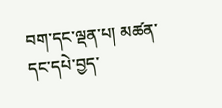བག་དང་ལྡན་པ། མཚན་དང་དཔེ་བྱད་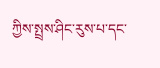ཀྱིས་སྤྲས་ཤིང་རུས་པ་དང་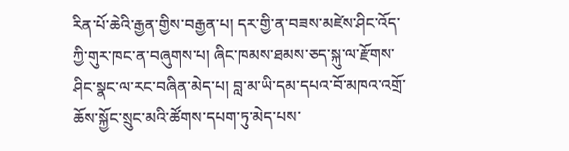རིན་པོ་ཆེའི་རྒྱན་གྱིས་བརྒྱན་པ། དར་གྱི་ན་བཟས་མཛེས་ཤིང་འོད་ཀྱི་གུར་ཁང་ན་བཞུགས་པ། ཞིང་ཁམས་ཐམས་ཅད་སྐུ་ལ་རྫོགས་ཤིང་སྣང་ལ་རང་བཞིན་མེད་པ། བླ་མ་ཡི་དམ་དཔའ་བོ་མཁའ་འགྲོ་ཆོས་སྐྱོང་སྲུང་མའི་ཚོགས་དཔག་ཏུ་མེད་པས་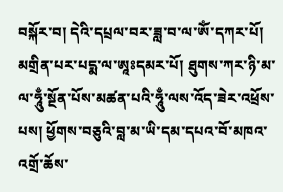བསྐོར་བ། དེའི་དཔྲལ་བར་ཟླ་བ་ལ་ༀ་དཀར་པོ། མགྲིན་པར་པདྨ་ལ་ཨཱཿདམར་པོ། ཐུགས་ཀར་ཉི་མ་ལ་ཧཱུྃ་སྔོན་པོས་མཚན་པའི་ཧཱུྃ་ལས་འོད་ཟེར་འཕྲོས་པས། ཕྱོགས་བཅུའི་བླ་མ་ཡི་དམ་དཔའ་བོ་མཁའ་འགྲོ་ཆོས་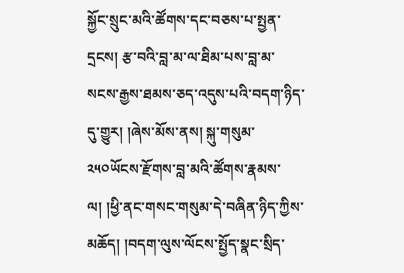སྐྱོང་སྲུང་མའི་ཚོགས་དང་བཅས་པ་སྤྱན་དྲངས། རྩ་བའི་བླ་མ་ལ་ཐིམ་པས་བླ་མ་སངས་རྒྱས་ཐམས་ཅད་འདུས་པའི་བདག་ཉིད་དུ་གྱུར། །ཞེས་མོས་ནས། སྐུ་གསུམ་
༢༥༠ཡོངས་རྫོགས་བླ་མའི་ཚོགས་རྣམས་ལ། །ཕྱི་ནང་གསང་གསུམ་དེ་བཞིན་ཉིད་ཀྱིས་མཆོད། །བདག་ལུས་ལོངས་སྤྱོད་སྣང་སྲིད་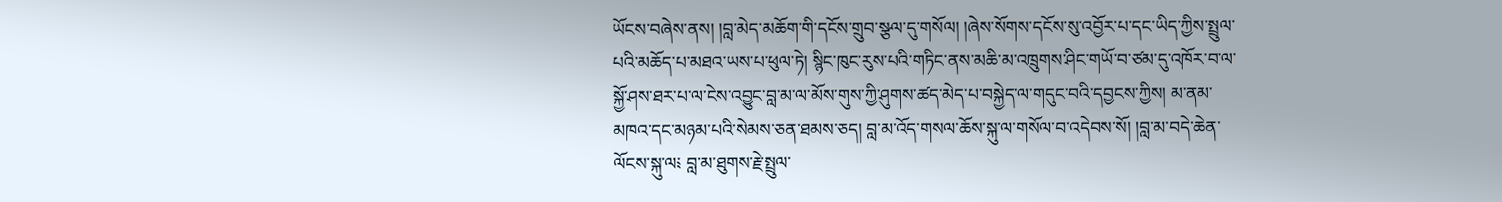ཡོངས་བཞེས་ནས། །བླ་མེད་མཆོག་གི་དངོས་གྲུབ་སྩལ་དུ་གསོལ། །ཞེས་སོགས་དངོས་སུ་འབྱོར་པ་དང་ཡིད་ཀྱིས་སྤྲུལ་པའི་མཆོད་པ་མཐའ་ཡས་པ་ཕུལ་ཏེ། སྙིང་ཁུང་རུས་པའི་གཏིང་ནས་མཆི་མ་འཁྲུགས་ཤིང་གཡོ་བ་ཙམ་དུ་འཁོར་བ་ལ་སྐྱོ་ཤས་ཐར་པ་ལ་ངེས་འབྱུང་བླ་མ་ལ་མོས་གུས་ཀྱི་ཤུགས་ཚད་མེད་པ་བསྐྱེད་ལ་གདུང་བའི་དབྱངས་ཀྱིས། མ་ནམ་མཁའ་དང་མཉམ་པའི་སེམས་ཅན་ཐམས་ཅད། བླ་མ་འོད་གསལ་ཆོས་སྐུ་ལ་གསོལ་བ་འདེབས་སོ། །བླ་མ་བདེ་ཆེན་ལོངས་སྐུ་ལ༴ བླ་མ་ཐུགས་རྗེ་སྤྲུལ་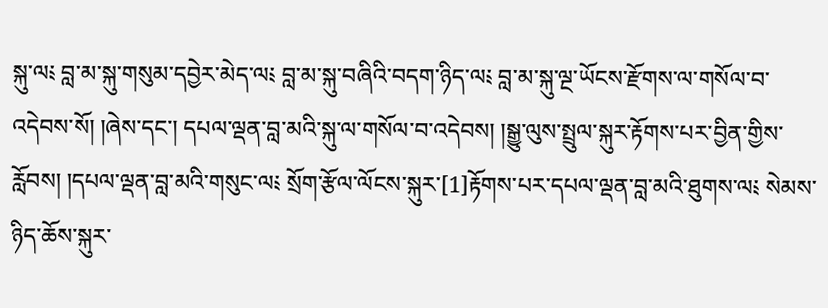སྐུ་ལ༴ བླ་མ་སྐུ་གསུམ་དབྱེར་མེད་ལ༴ བླ་མ་སྐུ་བཞིའི་བདག་ཉིད་ལ༴ བླ་མ་སྐུ་ལྔ་ཡོངས་རྫོགས་ལ་གསོལ་བ་འདེབས་སོ། །ཞེས་དང་། དཔལ་ལྡན་བླ་མའི་སྐུ་ལ་གསོལ་བ་འདེབས། །སྒྱུ་ལུས་སྤྲུལ་སྐུར་རྟོགས་པར་བྱིན་གྱིས་རློབས། །དཔལ་ལྡན་བླ་མའི་གསུང་ལ༴ སྲོག་རྩོལ་ལོངས་སྐུར་[1]རྟོགས་པར་དཔལ་ལྡན་བླ་མའི་ཐུགས་ལ༴ སེམས་ཉིད་ཆོས་སྐུར་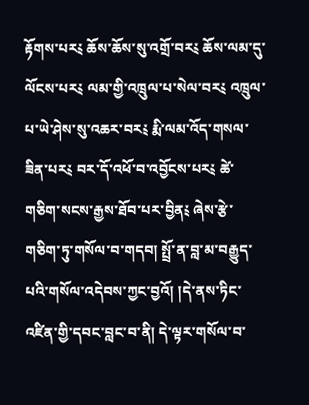རྟོགས་པར༴ ཆོས་ཆོས་སུ་འགྲོ་བར༴ ཆོས་ལམ་དུ་ལོངས་པར༴ ལམ་གྱི་འཁྲུལ་པ་སེལ་བར༴ འཁྲུལ་པ་ཡེ་ཤེས་སུ་འཆར་བར༴ རྨི་ལམ་འོད་གསལ་ཟིན་པར༴ བར་དོ་འཕོ་བ་འབྱོངས་པར༴ ཚེ་གཅིག་སངས་རྒྱས་ཐོབ་པར་བྱིན༴ ཞེས་རྩེ་གཅིག་ཏུ་གསོལ་བ་གདབ། སྤྲོ་ན་བླ་མ་བརྒྱུད་པའི་གསོལ་འདེབས་ཀྱང་བྱའོ། །དེ་ནས་ཏིང་འཛིན་གྱི་དབང་བླང་བ་ནི། དེ་ལྟར་གསོལ་བ་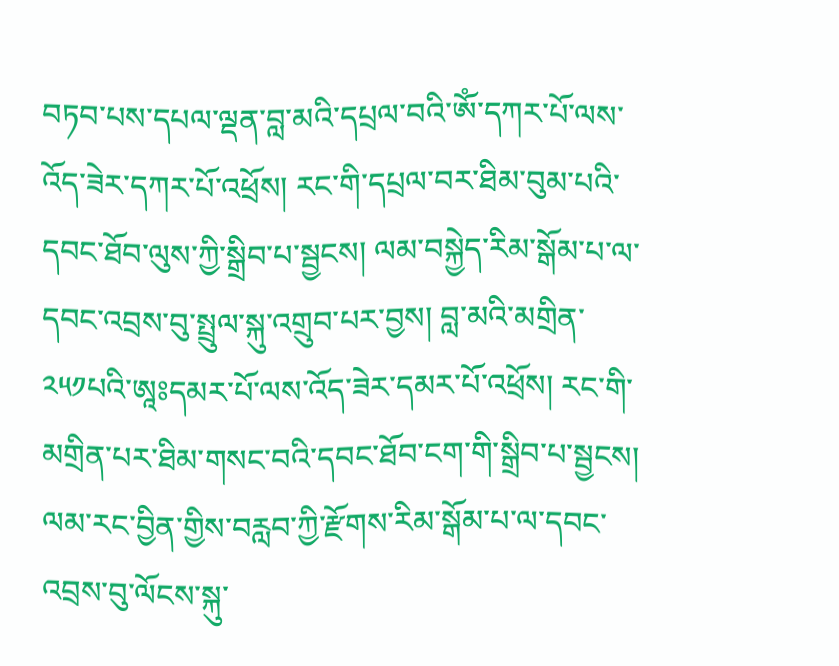བཏབ་པས་དཔལ་ལྡན་བླ་མའི་དཔྲལ་བའི་ༀ་དཀར་པོ་ལས་འོད་ཟེར་དཀར་པོ་འཕྲོས། རང་གི་དཔྲལ་བར་ཐིམ་བུམ་པའི་དབང་ཐོབ་ལུས་ཀྱི་སྒྲིབ་པ་སྦྱངས། ལམ་བསྐྱེད་རིམ་སྒོམ་པ་ལ་དབང་འབྲས་བུ་སྤྲུལ་སྐུ་འགྲུབ་པར་བྱས། བླ་མའི་མགྲིན་
༢༥༡པའི་ཨཱཿདམར་པོ་ལས་འོད་ཟེར་དམར་པོ་འཕྲོས། རང་གི་མགྲིན་པར་ཐིམ་གསང་བའི་དབང་ཐོབ་ངག་གི་སྒྲིབ་པ་སྦྱངས། ལམ་རང་བྱིན་གྱིས་བརླབ་ཀྱི་རྫོགས་རིམ་སྒོམ་པ་ལ་དབང་འབྲས་བུ་ལོངས་སྐུ་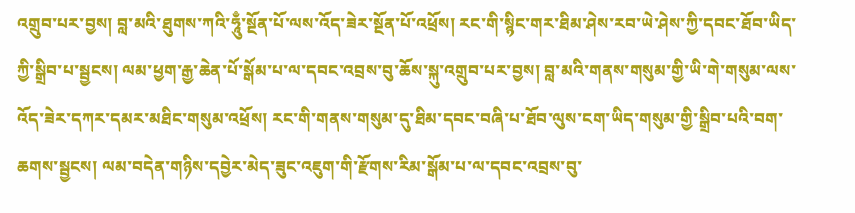འགྲུབ་པར་བྱས། བླ་མའི་ཐུགས་ཀའི་ཧཱུྃ་སྔོན་པོ་ལས་འོད་ཟེར་སྔོན་པོ་འཕྲོས། རང་གི་སྙིང་གར་ཐིམ་ཤེས་རབ་ཡེ་ཤེས་ཀྱི་དབང་ཐོབ་ཡིད་ཀྱི་སྒྲིབ་པ་སྦྱངས། ལམ་ཕྱག་རྒྱ་ཆེན་པོ་སྒོམ་པ་ལ་དབང་འབྲས་བུ་ཆོས་སྐུ་འགྲུབ་པར་བྱས། བླ་མའི་གནས་གསུམ་གྱི་ཡི་གེ་གསུམ་ལས་འོད་ཟེར་དཀར་དམར་མཐིང་གསུམ་འཕྲོས། རང་གི་གནས་གསུམ་དུ་ཐིམ་དབང་བཞི་པ་ཐོབ་ལུས་ངག་ཡིད་གསུམ་གྱི་སྒྲིབ་པའི་བག་ཆགས་སྦྱངས། ལམ་བདེན་གཉིས་དབྱེར་མེད་ཟུང་འཇུག་གི་རྫོགས་རིམ་སྒོམ་པ་ལ་དབང་འབྲས་བུ་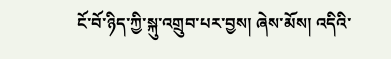ངོ་བོ་ཉིད་ཀྱི་སྐུ་འགྲུབ་པར་བྱས། ཞེས་མོས། འདིའི་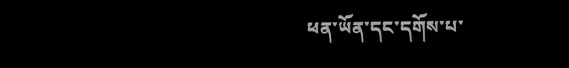ཕན་ཡོན་དང་དགོས་པ་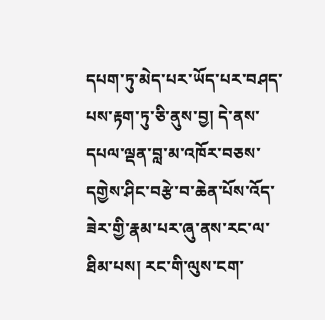དཔག་ཏུ་མེད་པར་ཡོད་པར་བཤད་པས་རྟག་ཏུ་ཅི་ནུས་བྱ། དེ་ནས་དཔལ་ལྡན་བླ་མ་འཁོར་བཅས་དགྱེས་ཤིང་བརྩེ་བ་ཆེན་པོས་འོད་ཟེར་གྱི་རྣམ་པར་ཞུ་ནས་རང་ལ་ཐིམ་པས། རང་གི་ལུས་ངག་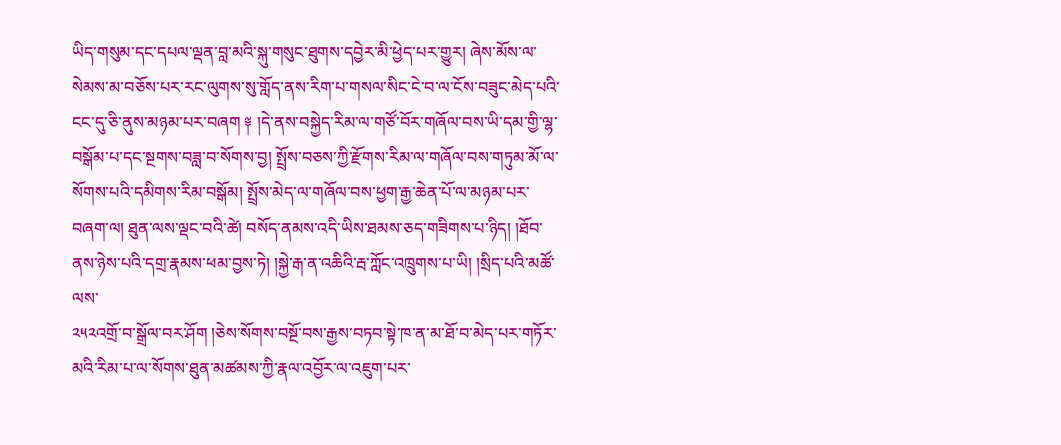ཡིད་གསུམ་དང་དཔལ་ལྡན་བླ་མའི་སྐུ་གསུང་ཐུགས་དབྱེར་མི་ཕྱེད་པར་གྱུར། ཞེས་མོས་ལ་སེམས་མ་བཅོས་པར་རང་ལུགས་སུ་གློད་ནས་རིག་པ་གསལ་སིང་ངེ་བ་ལ་ངོས་བཟུང་མེད་པའི་ངང་དུ་ཅི་ནུས་མཉམ་པར་བཞག ༈ །དེ་ནས་བསྐྱེད་རིམ་ལ་གཙོ་བོར་གཞོལ་བས་ཡི་དམ་གྱི་ལྷ་བསྒོམ་པ་དང་སྔགས་བཟླ་བ་སོགས་བྱ། སྤྲོས་བཅས་ཀྱི་རྫོགས་རིམ་ལ་གཞོལ་བས་གཏུམ་མོ་ལ་སོགས་པའི་དམིགས་རིམ་བསྒོམ། སྤྲོས་མེད་ལ་གཞོལ་བས་ཕྱག་རྒྱ་ཆེན་པོ་ལ་མཉམ་པར་བཞག་ལ། ཐུན་ལས་ལྡང་བའི་ཚེ། བསོད་ནམས་འདི་ཡིས་ཐམས་ཅད་གཟིགས་པ་ཉིད། །ཐོབ་ནས་ཉེས་པའི་དགྲ་རྣམས་ཕམ་བྱས་ཏེ། །སྐྱེ་རྒ་ན་འཆིའི་རྦ་ཀློང་འཁྲུགས་པ་ཡི། །སྲིད་པའི་མཚོ་ལས་
༢༥༢འགྲོ་བ་སྒྲོལ་བར་ཤོག །ཅེས་སོགས་བསྔོ་བས་རྒྱས་བཏབ་སྟེ་ཁ་ན་མ་ཐོ་བ་མེད་པར་གཏོར་མའི་རིམ་པ་ལ་སོགས་ཐུན་མཚམས་ཀྱི་རྣལ་འབྱོར་ལ་འཇུག་པར་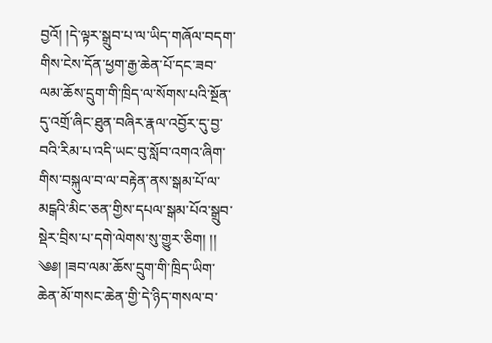བྱའོ། །དེ་ལྟར་སྒྲུབ་པ་ལ་ཡིད་གཞོལ་བདག་གིས་ངེས་དོན་ཕྱག་རྒྱ་ཆེན་པོ་དང་ཟབ་ལམ་ཆོས་དྲུག་གི་ཁྲིད་ལ་སོགས་པའི་སྔོན་དུ་འགྲོ་ཞིང་ཐུན་བཞིར་རྣལ་འབྱོར་དུ་བྱ་བའི་རིམ་པ་འདི་ཡང་བུ་སློབ་འགའ་ཞིག་གིས་བསྐུལ་བ་ལ་བརྟེན་ནས་སྒམ་པོ་ལ་མངྒའི་མིང་ཅན་གྱིས་དཔལ་སྒམ་པོའ་སྒྲུབ་སྡེར་བྲིས་པ་དགེ་ལེགས་སུ་གྱུར་ཅིག། །།
༄༅། །ཟབ་ལམ་ཆོས་དྲུག་གི་ཁྲིད་ཡིག་ཆེན་མོ་གསང་ཆེན་གྱི་དེ་ཉིད་གསལ་བ་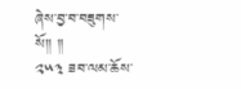ཞེས་བྱ་བ་བཟུགས་སོ༎ ༎
༢༥༣ ཟབ་ལམ་ཆོས་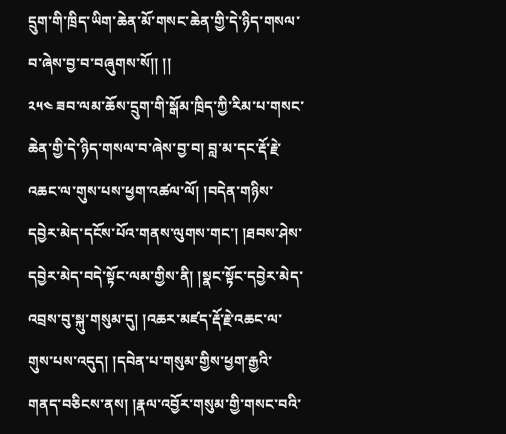དྲུག་གི་ཁྲིད་ཡིག་ཆེན་མོ་གསང་ཆེན་གྱི་དེ་ཉིད་གསལ་བ་ཞེས་བྱ་བ་བཞུགས་སོ།། །།
༢༥༤ ཟབ་ལམ་ཆོས་དྲུག་གི་སྒོམ་ཁྲིད་ཀྱི་རིམ་པ་གསང་ཆེན་གྱི་དེ་ཉིད་གསལ་བ་ཞེས་བྱ་བ། བླ་མ་དང་རྡོ་རྗེ་འཆང་ལ་གུས་པས་ཕྱག་འཚལ་ལོ། །བདེན་གཉིས་དབྱེར་མེད་དངོས་པོའ་གནས་ལུགས་གང་། །ཐབས་ཤེས་དབྱེར་མེད་བདེ་སྟོང་ལམ་གྱིས་ནི། །སྣང་སྟོང་དབྱེར་མེད་འབྲས་བུ་སྐུ་གསུམ་དུ། །འཆར་མཛད་རྡོ་རྗེ་འཆང་ལ་གུས་པས་འདུད། །དབེན་པ་གསུམ་གྱིས་ཕྱག་རྒྱའི་གནད་བཅིངས་ནས། །རྣལ་འབྱོར་གསུམ་གྱི་གསང་བའི་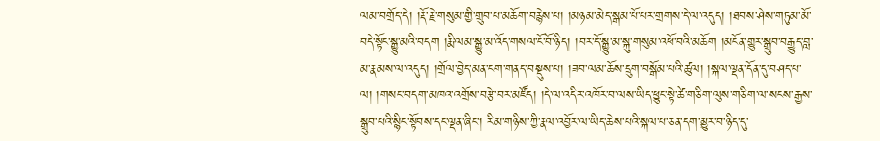ལམ་བགྲོད་དེ། །རྡོ་རྗེ་གསུམ་གྱི་གྲུབ་པ་མཆོག་བརྙེས་པ། །མཉམ་མེད་སྒམ་པོ་པར་གྲགས་དེ་ལ་འདུད། །ཐབས་ཤེས་གཏུམ་མོ་བདེ་སྟོང་སྒྱུ་མའི་བདག །རྨི་ལམ་སྒྱུ་མ་འོད་གསལ་ངོ་བོ་ཉིད། །བར་དོ་སྒྱུ་མ་སྐུ་གསུམ་འཕོ་བའི་མཆོག །མངོན་གྱུར་སྒྲུབ་བརྒྱུད་བླ་མ་རྣམས་ལ་འདུད། །གྲོལ་བྱེད་མན་ངག་གནད་བསྡུས་པ། །ཟབ་ལམ་ཆོས་དྲུག་བསྒོམ་པའི་ཚུལ། །སྐལ་ལྡན་དོན་དུ་བཤད་པ་ལ། །གསང་བདག་མཁའ་འགྲོས་བརྩེ་བར་མཛོད། །དེ་ལ་འདིར་འཁོར་བ་ལས་ཡིད་ཕྱུང་སྟེ་ཚེ་གཅིག་ལུས་གཅིག་ལ་སངས་རྒྱས་སྒྲུབ་པའི་སྙིང་སྟོབས་དང་ལྡན་ཞིང་། རིམ་གཉིས་ཀྱི་རྣལ་འབྱོར་ལ་ཡིད་ཆེས་པའི་སྐལ་པ་ཅན་དག་མྱུར་བ་ཉིད་དུ་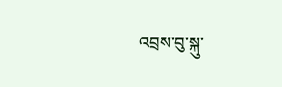འབྲས་བུ་སྐུ་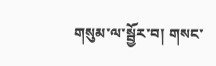གསུམ་ལ་སྦྱོར་བ། གསང་